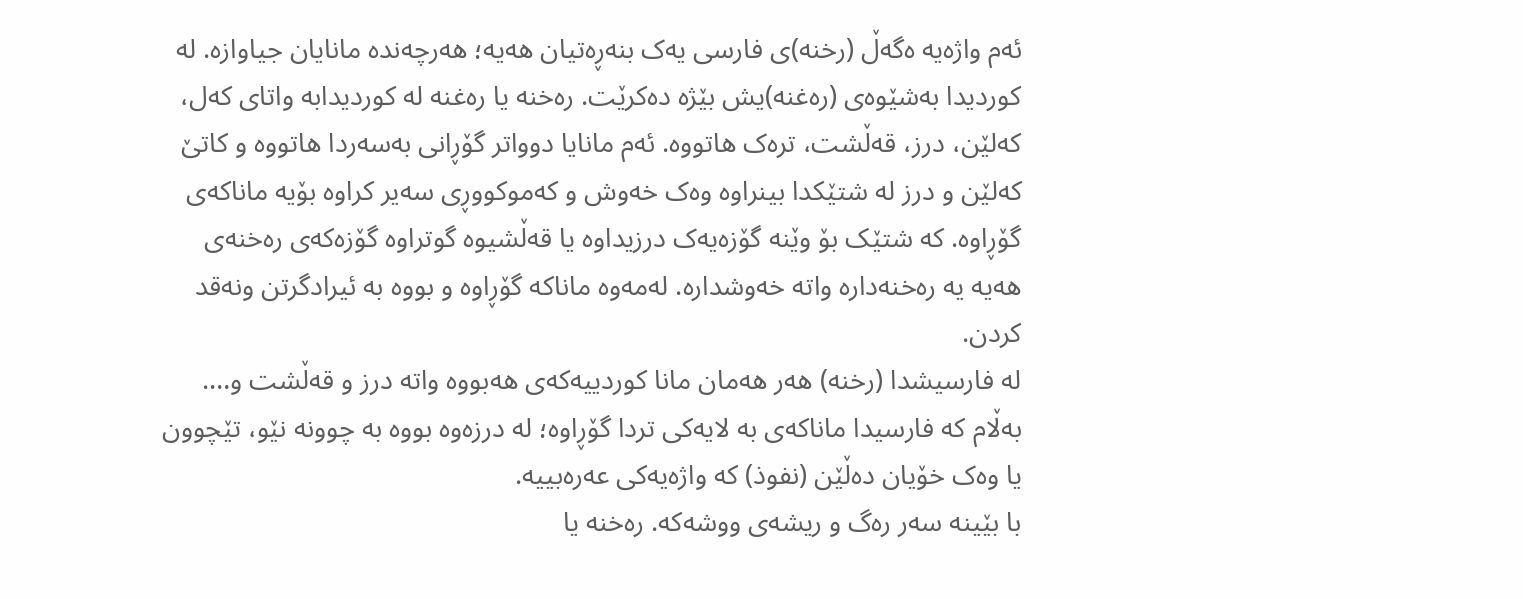ئەم واژەیە ەگەڵ (رخنە)ی فارسی یەک بنەڕەتیان هەیە؛ هەرچەندە مانایان جیاوازە. لە کوردیدا بەشێوەی (رەغنە)یش بێژە دەکرێت. رەخنە یا رەغنە لە کوردیدابە واتای کەل، کەلێن، درز، قەڵشت، ترەک هاتووە. ئەم مانایا دوواتر گۆڕانی بەسەردا هاتووە و کاتێ کەلێن و درز لە شتێکدا بینراوە وەک خەوش و کەموکووڕی سەیر کراوە بۆیە ماناکەی گۆڕاوە. کە شتێک بۆ وێنە گۆزەیەک درزیداوە یا قەڵشیوە گوتراوە گۆزەکەی رەخنەی هەیە یە رەخنەدارە واتە خەوشدارە. لەمەوە ماناکە گۆڕاوە و بووە بە ئیرادگرتن ونەقد کردن.
لە فارسیشدا (رخنە) هەر هەمان مانا کوردییەکەی هەبووە واتە درز و قەڵشت و…. بەڵام کە فارسیدا ماناکەی بە لایەکی تردا گۆڕاوە؛ لە درزەوە بووە بە چوونە نێو، تێچوون یا وەک خۆیان دەڵێن (نفوذ) کە واژەیەکی عەرەبییە.
با بێینە سەر رەگ و ریشەی ووشەکە. رەخنە یا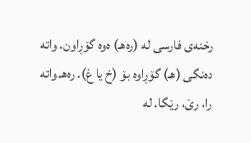رخنەی فارسی لە (رەهـ) ەوە گۆڕاون. واتە دەنگی (هـ) گۆڕاوە بۆ (خ یا غ). رەهـ واتە را، رێ، رێگا. لە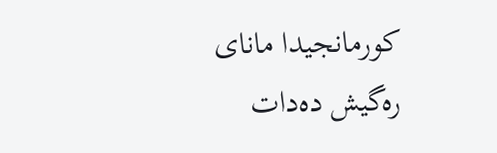کورمانجیدا مانای رەگیش دەدات